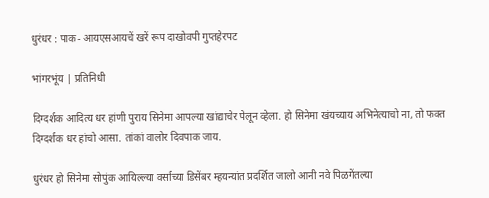धुरंधर : पाक- आयएसआयचें खरें रूप दाखोवपी गुप्तहेरपट

भांगरभूंय | प्रतिनिधी

दिग्दर्शक आदित्य धर हांणी पुराय सिनेमा आपल्या खांद्याचेर पेलून व्हेला. हो सिनेमा खंयच्याय अभिनेत्याचो ना, तो फक्त दिग्दर्शक धर हांचो आसा. तांकां वालोर दिवपाक जाय.

धुरंधर हो सिनेमा सोपुंक आयिल्ल्या वर्साच्या डिसेंबर म्हयन्यांत प्रदर्शित जालो आनी नवे पिळगेंतल्या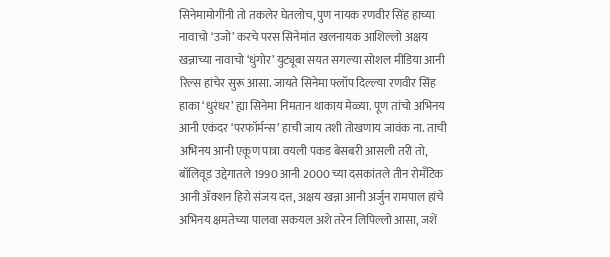सिनेमामोगींनी तो तकलेर घेतलोच, पुण नायक रणवीर सिंह हाच्या नावाचो ‘उजो’ करचे परस सिनेमांत खलनायक आशिल्लो अक्षय खन्नाच्या नावाचो ‘धुंगोर’ युट्यूबा सयत सगल्या सोशल मीडिया आनी रिल्स हांचेर सुरू आसा. जायते सिनेमा फ्लॉप दिल्ल्या रणवीर सिंह हाका ‘धुरंधर’ ह्या सिनेमा निमतान थाकाय मेळ्या. पूण तांचो अभिनय आनी एकंदर ‘परफॉर्मन्स’ हाची जाय तशी तोखणाय जावंक ना. ताची अभिनय आनी एकूण पात्रा वयली पकड बेसबरी आसली तरी तो, बॉलिवूड उद्देगातले 1990 आनी 2000 च्या दसकांतले तीन रोमँटिक आनी ॲक्शन हिरो संजय दत्त, अक्षय खन्ना आनी अर्जुन रामपाल हांचे अभिनय क्षमतेच्या पालवा सकयल अशे तरेन लिपिल्लो आसा, जशें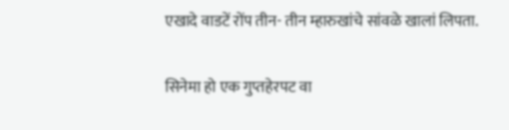एखादे वाडटें रोंप तीन- तीन म्हारुखांचे सांवळे खालां लिपता.

सिनेमा हो एक गुप्तहेरपट वा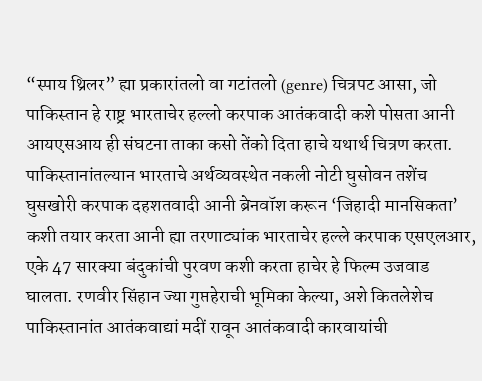“स्पाय थ्रिलर” ह्या प्रकारांतलो वा गटांतलो (genre) चित्रपट आसा, जो पाकिस्तान हे राष्ट्र भारताचेर हल्लो करपाक आतंकवादी कशे पोसता आनी आयएसआय ही संघटना ताका कसो तेंको दिता हाचे यथार्थ चित्रण करता. पाकिस्तानांतल्यान भारताचे अर्थव्यवस्थेत नकली नोटी घुसोवन तशेंच घुसखोरी करपाक दहशतवादी आनी ब्रेनवॉश करून ‘जिहादी मानसिकता’ कशी तयार करता आनी ह्या तरणाट्यांक भारताचेर हल्ले करपाक एसएलआर, एके 47 सारक्या बंदुकांची पुरवण कशी करता हाचेर हे फिल्म उजवाड घालता. रणवीर सिंहान ज्या गुप्तहेराची भूमिका केल्या, अशे कितलेशेच पाकिस्तानांत आतंकवाद्यां मदीं रावून आतंकवादी कारवायांची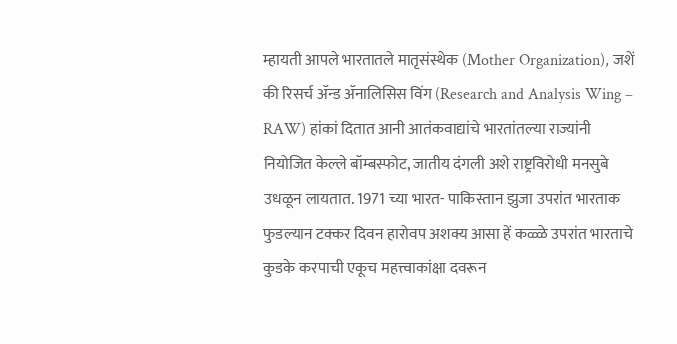म्हायती आपले भारतातले मातृसंस्थेक (Mother Organization), जशें की रिसर्च ॲन्ड ॲनालिसिस विंग (Research and Analysis Wing – RAW) हांकां दितात आनी आतंकवाद्यांचे भारतांतल्या राज्यांनी नियोजित केल्ले बॉम्बस्फोट, जातीय दंगली अशे राष्ट्रविरोधी मनसुबे उधळून लायतात. 1971 च्या भारत- पाकिस्तान झुजा उपरांत भारताक फुडल्यान टक्कर दिवन हारोवप अशक्य आसा हें कळ्ळे उपरांत भारताचे कुडके करपाची एकूच महत्त्वाकांक्षा दवरून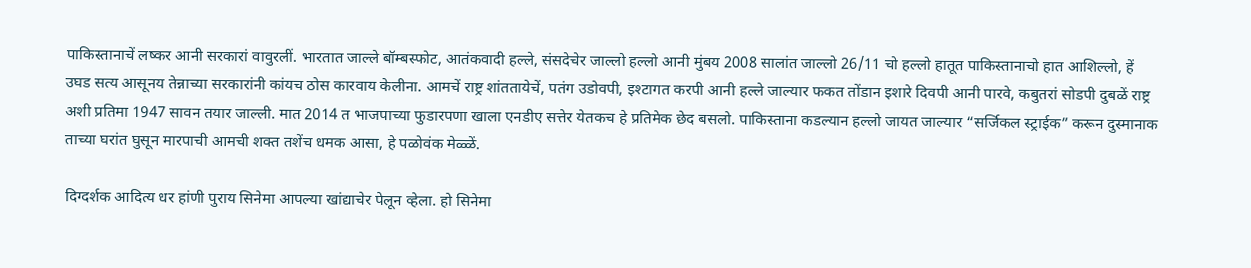पाकिस्तानाचें लष्कर आनी सरकारां वावुरलीं. भारतात जाल्ले बॉम्बस्फोट, आतंकवादी हल्ले, संसदेचेर जाल्लो हल्लो आनी मुंबय 2008 सालांत जाल्लो 26/11 चो हल्लो हातूत पाकिस्तानाचो हात आशिल्लो, हें उघड सत्य आसूनय तेन्नाच्या सरकारांनी कांयच ठोस कारवाय केलीना. आमचें राष्ट्र शांततायेचें, पतंग उडोवपी, इश्टागत करपी आनी हल्ले जाल्यार फकत तोंडान इशारे दिवपी आनी पारवे, कबुतरां सोडपी दुबळें राष्ट्र अशी प्रतिमा 1947 सावन तयार जाल्ली. मात 2014 त भाजपाच्या फुडारपणा खाला एनडीए सत्तेर येतकच हे प्रतिमेक छेद बसलो. पाकिस्ताना कडल्यान हल्लो जायत जाल्यार “सर्जिकल स्ट्राईक” करून दुस्मानाक ताच्या घरांत घुसून मारपाची आमची शक्त तशेंच धमक आसा, हे पळोवंक मेळ्ळें.

दिग्दर्शक आदित्य धर हांणी पुराय सिनेमा आपल्या खांद्याचेर पेलून व्हेला. हो सिनेमा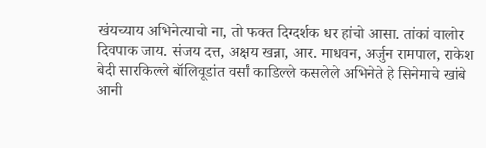खंयच्याय अभिनेत्याचो ना, तो फक्त दिग्दर्शक धर हांचो आसा. तांकां वालोर दिवपाक जाय. संजय दत्त, अक्षय खन्ना, आर. माधवन, अर्जुन रामपाल, राकेश बेदी सारकिल्ले बॉलिवूडांत वर्सां काडिल्ले कसलेले अभिनेते हे सिनेमाचे खांबे आनी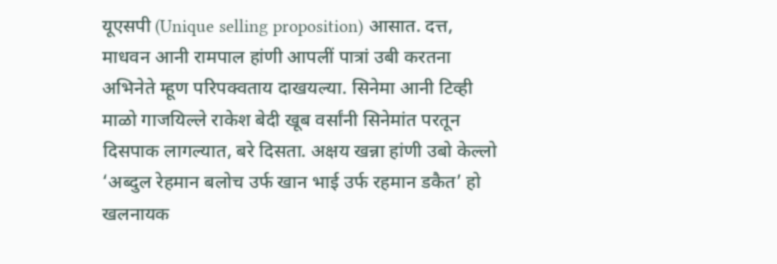यूएसपी (Unique selling proposition) आसात. दत्त, माधवन आनी रामपाल हांणी आपलीं पात्रां उबी करतना अभिनेते म्हूण परिपक्वताय दाखयल्या. सिनेमा आनी टिव्ही माळो गाजयिल्ले राकेश बेदी खूब वर्सांनी सिनेमांत परतून दिसपाक लागल्यात, बरे दिसता. अक्षय खन्ना हांणी उबो केल्लो ‘अब्दुल रेहमान बलोच उर्फ खान भाई उर्फ रहमान डकैत’ हो खलनायक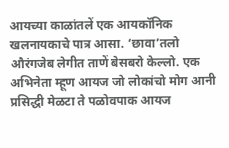आयच्या काळांतलें एक आयकॉनिक खलनायकाचे पात्र आसा. ‘छावा’तलो औरंगजेब लेगीत ताणें बेसबरो केल्लो. एक अभिनेता म्हूण आयज जो लोकांचो मोग आनी प्रसिद्धी मेळटा ते पळोवपाक आयज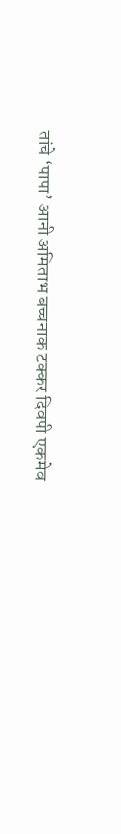तांचे ‘पापा’ आनी अमिताभ बच्चनाक टक्कर दिवपी एकमेव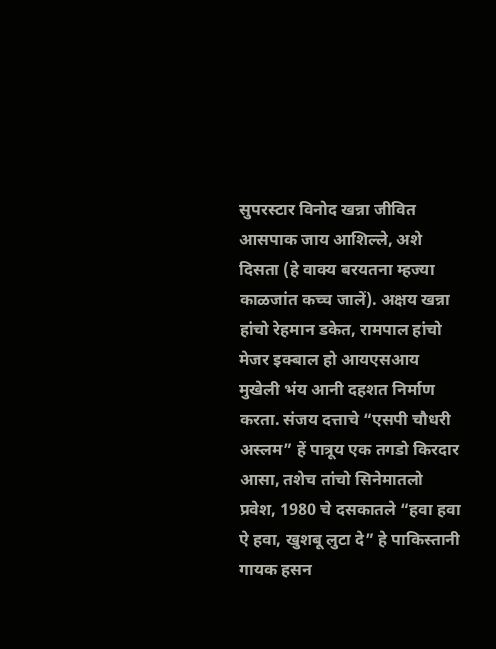सुपरस्टार विनोद खन्ना जीवित आसपाक जाय आशिल्ले, अशे दिसता (हे वाक्य बरयतना म्हज्या काळजांत कच्च जालें). अक्षय खन्ना हांचो रेहमान डकेत, रामपाल हांचो मेजर इक्बाल हो आयएसआय मुखेली भंय आनी दहशत निर्माण करता. संजय दत्ताचे “एसपी चौधरी अस्लम” हें पात्रूय एक तगडो किरदार आसा, तशेच तांचो सिनेमातलो प्रवेश, 1980 चे दसकातले “हवा हवा ऐ हवा, खुशबू लुटा दे” हे पाकिस्तानी गायक हसन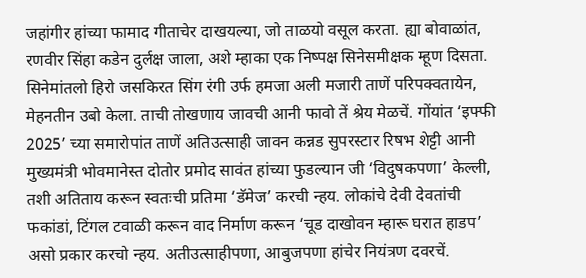जहांगीर हांच्या फामाद गीताचेर दाखयल्या, जो ताळयो वसूल करता. ह्या बोवाळांत, रणवीर सिंहा कडेन दुर्लक्ष जाला, अशे म्हाका एक निष्पक्ष सिनेसमीक्षक म्हूण दिसता.  सिनेमांतलो हिरो जसकिरत सिंग रंगी उर्फ हमजा अली मजारी ताणें परिपक्वतायेन, मेहनतीन उबो केला. ताची तोखणाय जावची आनी फावो तें श्रेय मेळचें. गोंयांत ‘इफ्फी 2025’ च्या समारोपांत ताणें अतिउत्साही जावन कन्नड सुपरस्टार रिषभ शेट्टी आनी मुख्यमंत्री भोवमानेस्त दोतोर प्रमोद सावंत हांच्या फुडल्यान जी ‘विदुषकपणा’ केल्ली, तशी अतिताय करून स्वतःची प्रतिमा ‘डॅमेज’ करची न्हय. लोकांचे देवी देवतांची फकांडां, टिंगल टवाळी करून वाद निर्माण करून ‘चूड दाखोवन म्हारू घरात हाडप’ असो प्रकार करचो न्हय. अतीउत्साहीपणा, आबुजपणा हांचेर नियंत्रण दवरचें.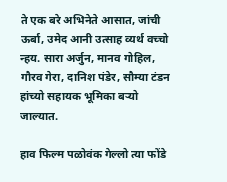ते एक बरे अभिनेते आसात, जांची ऊर्बा, उमेद आनी उत्साह व्यर्थ वच्चो न्हय. सारा अर्जुन, मानव गोहिल, गौरव गेरा, दानिश पंडेर, सौम्या टंडन हांच्यो सहायक भूमिका बऱ्यो जाल्यात.

हाव फिल्म पळोवंक गेल्लो त्या फोंडे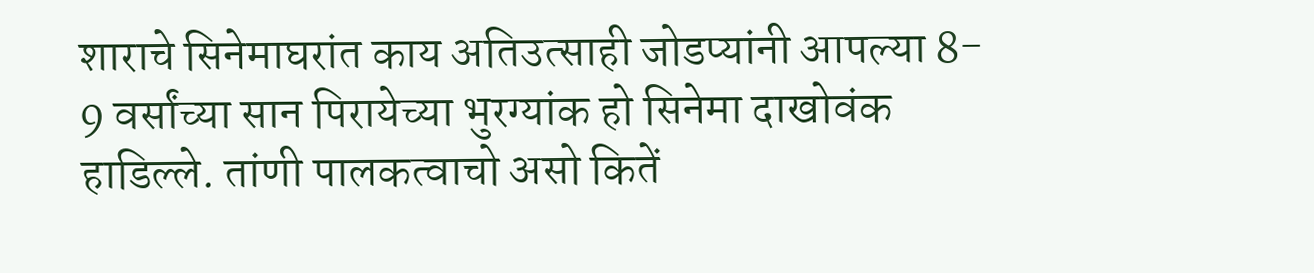शाराचे सिनेमाघरांत काय अतिउत्साही जोडप्यांनी आपल्या 8- 9 वर्सांच्या सान पिरायेच्या भुरग्यांक हो सिनेमा दाखोवंक हाडिल्ले. तांणी पालकत्वाचो असो कितें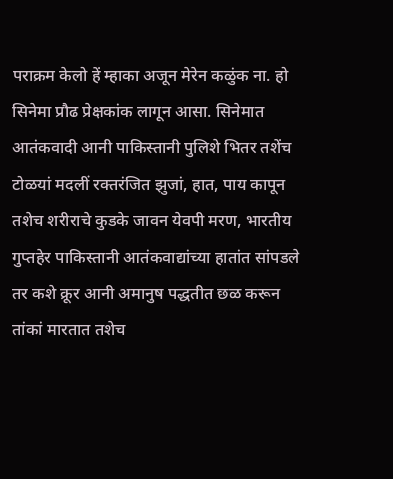पराक्रम केलो हें म्हाका अजून मेरेन कळुंक ना. हो सिनेमा प्रौढ प्रेक्षकांक लागून आसा. सिनेमात आतंकवादी आनी पाकिस्तानी पुलिशे भितर तशेंच टोळयां मदलीं रक्तरंजित झुजां, हात, पाय कापून तशेच शरीराचे कुडके जावन येवपी मरण, भारतीय गुप्तहेर पाकिस्तानी आतंकवाद्यांच्या हातांत सांपडले तर कशे क्रूर आनी अमानुष पद्धतीत छळ करून तांकां मारतात तशेच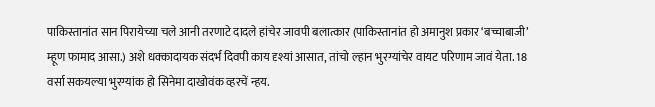पाकिस्तानांत सान पिरायेच्या चले आनी तरणाटे दादले हांचेर जावपी बलात्कार (पाकिस्तानांत हो अमानुश प्रकार ‘बच्चाबाजी’ म्हूण फामाद आसा.) अशे धक्कादायक संदर्भ दिवपी काय दृश्यां आसात, तांचो ल्हान भुरग्यांचेर वायट परिणाम जावं येता. 18 वर्सा सकयल्या भुरग्यांक हो सिनेमा दाखोवंक व्हरचें न्हय.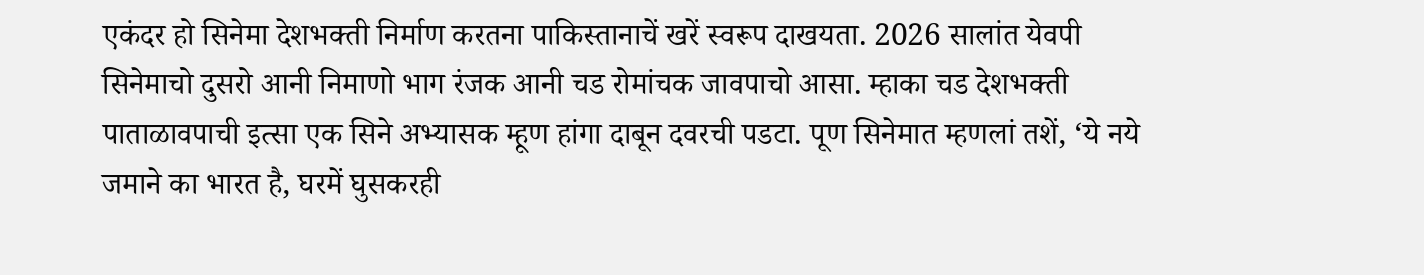एकंदर हो सिनेमा देशभक्ती निर्माण करतना पाकिस्तानाचें खरें स्वरूप दाखयता. 2026 सालांत येवपी सिनेमाचो दुसरो आनी निमाणो भाग रंजक आनी चड रोमांचक जावपाचो आसा. म्हाका चड देशभक्ती पाताळावपाची इत्सा एक सिने अभ्यासक म्हूण हांगा दाबून दवरची पडटा. पूण सिनेमात म्हणलां तशें, ‘ये नये जमाने का भारत है, घरमें घुसकरही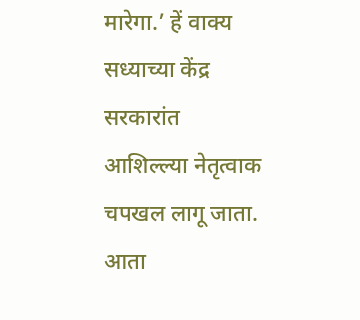मारेगा.’ हें वाक्य सध्याच्या केंद्र सरकारांत आशिल्ल्या नेतृत्वाक चपखल लागू जाता. आता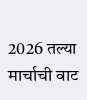2026 तल्या मार्चाची वाट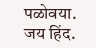पळोवया. जय हिंद.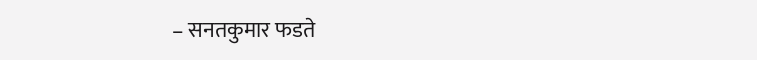– सनतकुमार फडते